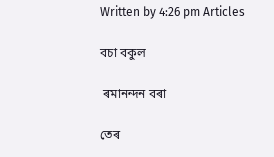Written by 4:26 pm Articles

বচা বকুল

 ৰমানন্দন বৰা

তেৰ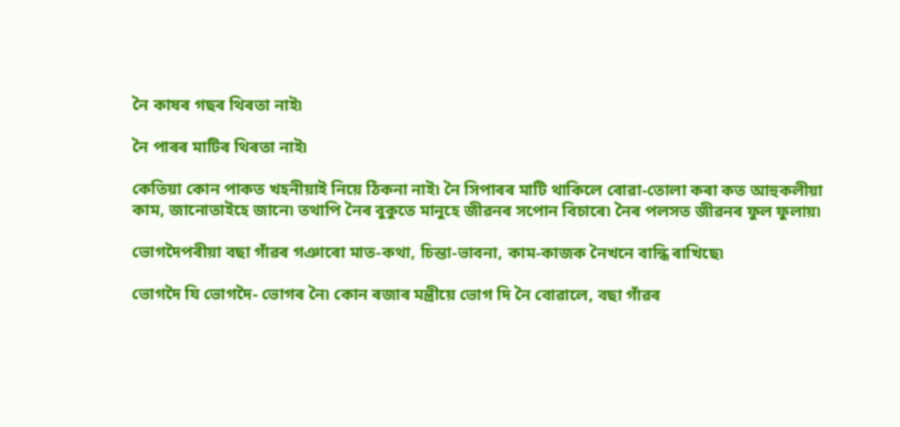নৈ কাষৰ গছৰ থিৰতা নাই৷

নৈ পাৰৰ মাটিৰ থিৰতা নাই৷

কেতিয়া কোন পাকত খহনীয়াই নিয়ে ঠিকনা নাই৷ নৈ সিপাৰৰ মাটি থাকিলে ৰোৱা-তোলা কৰা কত আহুকলীয়া কাম, জানোতাইহে জানে৷ তথাপি নৈৰ বুকুতে মানুহে জীৱনৰ সপোন বিচাৰে৷ নৈৰ পলসত জীৱনৰ ফুল ফুলায়৷

ভোগদৈপৰীয়া বছা গাঁৱৰ গঞাৰো মাত-কথা, চিন্তা-ভাবনা, কাম-কাজক নৈখনে বান্ধি ৰাখিছে৷

ভোগদৈ যি ভোগদৈ- ভোগৰ নৈ৷ কোন ৰজাৰ মন্ত্ৰীয়ে ভোগ দি নৈ বোৱালে, বছা গাঁৱৰ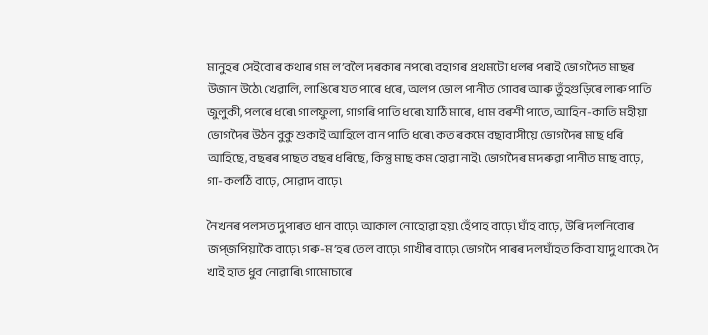মানুহৰ সেইবোৰ কথাৰ গম ল’বলৈ দৰকাৰ নপৰে৷ বহাগৰ প্ৰথমটো ধলৰ পৰাই ভোগদৈত মাছৰ উজান উঠে৷ খেৱালি, লাঙিৰে যত পাৰে ধৰে, অলপ ভোল পানীত গোবৰ আৰু তুঁহগুড়ি‍ৰে লাৰু পাতি জুলুকী, পলৰে ধৰে৷ গালফুলা, গাগৰি পাতি ধৰে৷ যাঠি মাৰে, ধাম বৰশী পাতে, আহিন-কাতি মহীয়া ভোগদৈৰ উঠন বুকু শুকাই আহিলে বান পাতি ধৰে৷ কত ৰকমে বছাবাসীয়ে ভোগদৈৰ মাছ ধৰি আহিছে, বছৰৰ পাছত বছৰ ধৰিছে, কিন্তু মাছ কম হোৱা নাই৷ ভোগদৈৰ মদৰুৱা পানীত মাছ বাঢ়ে, গা-কলঠি বাঢ়ে, সোৱাদ বাঢ়ে৷

নৈখনৰ পলসত দুপাৰত ধান বাঢ়ে৷ আকাল নোহোৱা হয়৷ হেঁপাহ বাঢ়ে৷ ঘাঁহ বাঢ়ে, উৰি দলনিবোৰ জপ্‌জপিয়াকৈ বাঢ়ে৷ গৰু-ম’হৰ তেল বাঢ়ে৷ গাখীৰ বাঢ়ে৷ ভোগদৈ পাৰৰ দলঘাঁহত কিবা যাদু থাকে৷ দৈ খাই হাত ধুব নোৱাৰি৷ গামোচাৰে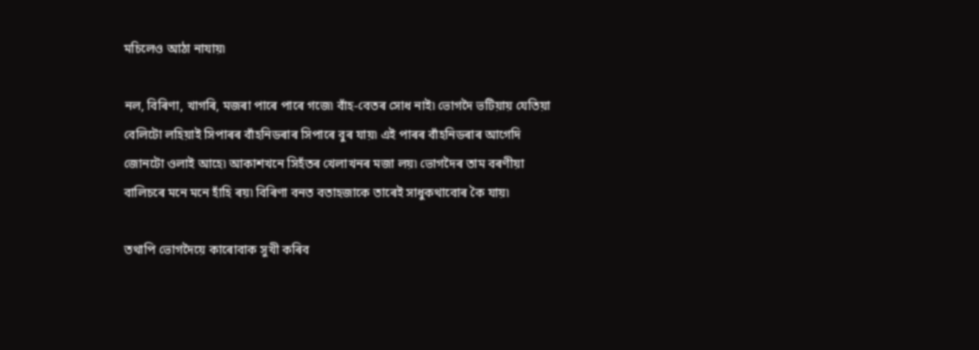মচিলেও আঠা নাযায়৷

নল, বিৰিণা, খাগৰি, মজৰা পাৰে পাৰে গজে৷ বাঁহ-বেতৰ সোধ নাই৷ ভোগদৈ ভটিয়ায় যেতিয়া বেলিটো লহিয়াই সিপাৰৰ বাঁহনিডৰাৰ সিপাৰে বুৰ যায়৷ এই পাৰৰ বাঁহনিডৰাৰ আগেদি জোনটো ওলাই আহে৷ আকাশখনে সিহঁতৰ খেলাখনৰ মজা লয়৷ ভোগদৈৰ তাম বৰণীয়া বালিচৰে মনে মনে হাঁহি ৰয়৷ বিৰিণা বনত বতাহজাকে তাৰেই সাধুকথাবোৰ কৈ যায়৷

তথাপি ভোগদৈয়ে কাৰোবাক সুখী কৰিব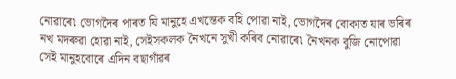নোৱাৰে৷ ভোগদৈৰ পাৰত যি মানুহে এখন্তেক বহি পোৱা নাই, ভোগদৈৰ বোকাত যাৰ ভৰিৰ নখ মদৰুৱা হোৱা নাই, সেইসকলক নৈখনে সুখী কৰিব নোৱাৰে৷ নৈখনক বুজি নোপোৱা সেই মানুহবোৰে এদিন বছাগাঁৱৰ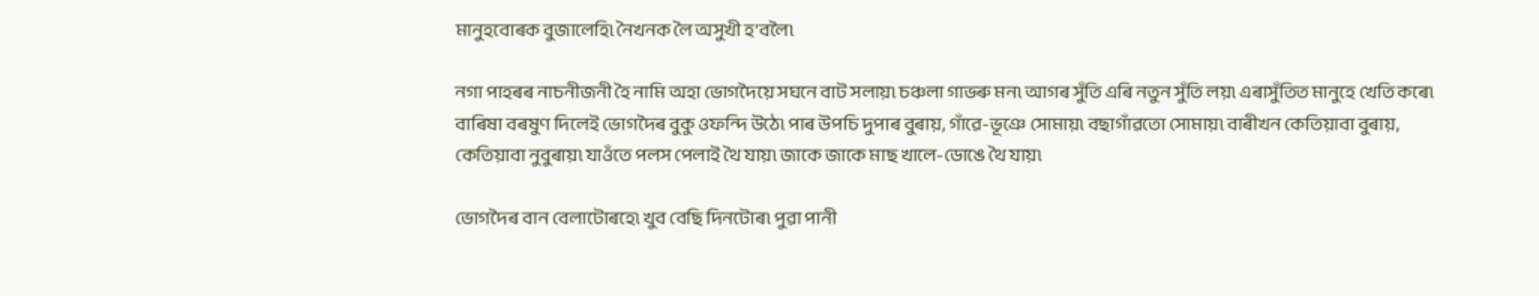মানুহবোৰক বুজালেহি৷ নৈখনক লৈ অসুখী হ’বলৈ৷

নগা পাহৰৰ নাচনীজনী হৈ নামি অহা ভোগদৈয়ে সঘনে বাট সলায়৷ চঞ্চলা গাভৰু মন৷ আগৰ সুঁতি এৰি নতুন সুঁতি লয়৷ এৰাসুঁতিত মানুহে খেতি কৰে৷ বাৰিষা বৰষুণ দিলেই ভোগদৈৰ বুকু ওফন্দি উঠে৷ পাৰ উপচি দুপাৰ বুৰায়, গাঁৱে-ভূঞে সোমায়৷ বছাগাঁৱতো সোমায়৷ বাৰীখন কেতিয়াবা বুৰায়, কেতিয়াবা নুবুৰায়৷ যাওঁতে পলস পেলাই থৈ যায়৷ জাকে জাকে মাছ খালে-ডোঙে থৈ যায়৷

ভোগদৈৰ বান বেলাটোৰহে৷ খুব বেছি দিনটোৰ৷ পুৱা পানী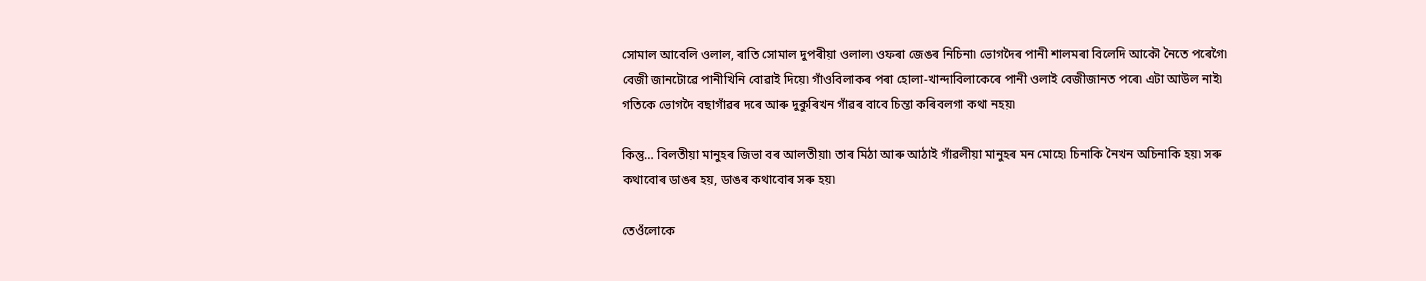সোমাল আবেলি ওলাল, ৰাতি সোমাল দুপৰীয়া ওলাল৷ ওফৰা জেঙৰ নিচিনা৷ ভোগদৈৰ পানী শালমৰা বিলেদি আকৌ নৈতে পৰেগৈ৷ বেজী জানটোৱে পানীখিনি বোৱাই দিয়ে৷ গাঁওবিলাকৰ পৰা হোলা-খান্দাবিলাকেৰে পানী ওলাই বেজীজানত পৰে৷ এটা আউল নাই৷ গতিকে ভোগদৈ বছাগাঁৱৰ দৰে আৰু দুকুৰিখন গাঁৱৰ বাবে চিন্তা কৰিবলগা কথা নহয়৷

কিন্তু… বিলতীয়া মানুহৰ জিভা বৰ আলতীয়া৷ তাৰ মিঠা আৰু আঠাই গাঁৱলীয়া মানুহৰ মন মোহে৷ চিনাকি‍ নৈখন অচিনাকি‍ হয়৷ সৰু কথাবোৰ ডাঙৰ হয়, ডাঙৰ কথাবোৰ সৰু হয়৷

তেওঁলোকে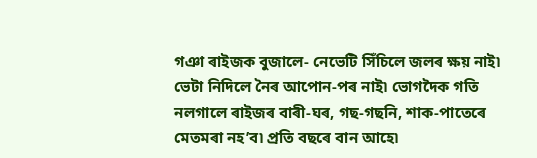গঞা ৰাইজক বুজালে- নেভেটি সিঁচিলে জলৰ ক্ষয় নাই৷ ভেটা নিদিলে নৈৰ আপোন-পৰ নাই৷ ভোগদৈক গতি নলগালে ৰাইজৰ বাৰী-ঘৰ, গছ-গছনি, শাক-পাতেৰে মেতমৰা নহ’ব৷ প্ৰতি বছৰে বান আহে৷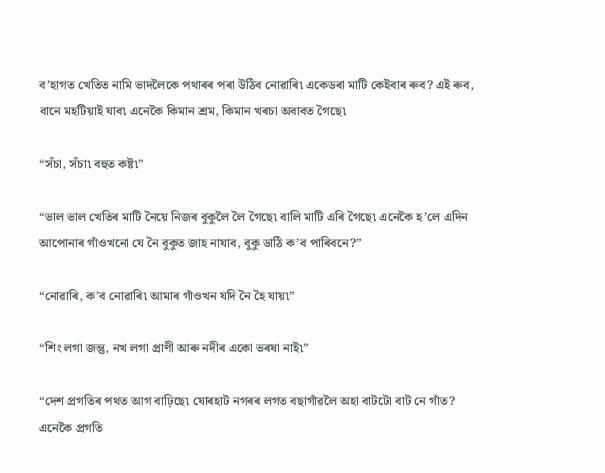ব’হাগত খেতিত নামি ভাদলৈকে পথাৰৰ পৰা উঠিব নোৱাৰি৷ একেডৰা মাটি কেইবাৰ ৰুব? এই ৰুব, বানে মহটি‍য়াই যাব৷ এনেকৈ কিমান শ্ৰম, কিমান খৰচা অবাবত গৈছে৷

“সঁচা, সঁচা৷ বহুত কষ্ট৷”

“ভাল ভাল খেতিৰ মাটি নৈয়ে নিজৰ বুকুলৈ লৈ গৈছে৷ বালি মাটি এৰি গৈছে৷ এনেকৈ হ’লে এদিন আপোনাৰ গাঁওখনো যে নৈ বুকুত জাহ নাযাব, বুকু ডাঠি ক’ব পাৰিবনে?”

“নোৱাৰি, ক’ব নোৱাৰি৷ আমাৰ গাঁওখন যদি নৈ হৈ যায়৷”

“শিং লগা জন্তু, নখ লগা প্ৰাণী আৰু নদীৰ একো ভৰষা নাই৷”

“দেশ প্ৰগতিৰ পথত আগ বাঢ়িছে৷ যোৰহাট নগৰৰ লগত বছাগাঁৱলৈ অহা বাটটো বাট নে গাঁত? এনেকৈ প্ৰগতি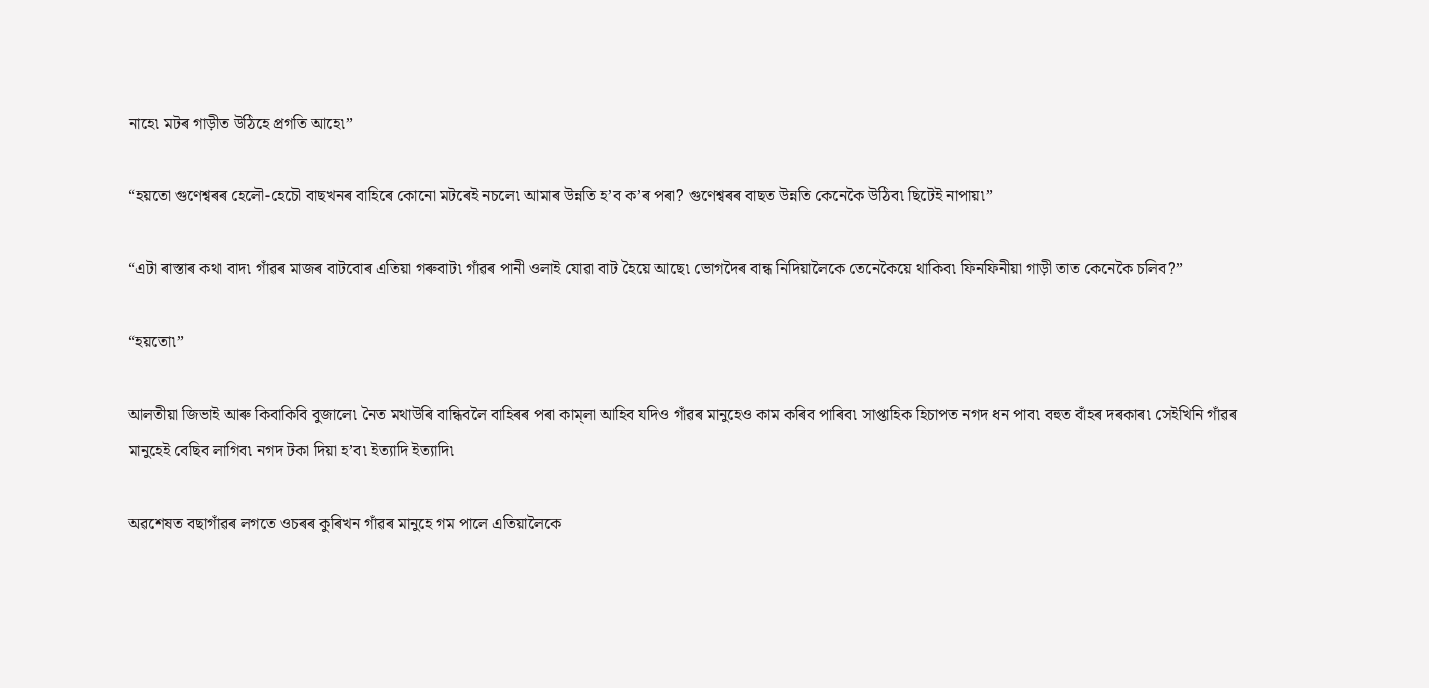নাহে৷ মটৰ গাড়ীত উঠিহে প্ৰগতি আহে৷”

“হয়তো গুণেশ্বৰৰ হেলৌ-হেচৌ বাছখনৰ বাহিৰে কোনো মটৰেই নচলে৷ আমাৰ উন্নতি হ’ব ক’ৰ পৰা? গুণেশ্বৰৰ বাছত উন্নতি কেনেকৈ উঠিব৷ ছি‍টেই নাপায়৷”

“এটা ৰাস্তাৰ কথা বাদ৷ গাঁৱৰ মাজৰ বাটবোৰ এতিয়া গৰুবাট৷ গাঁৱৰ পানী ওলাই যোৱা বাট হৈয়ে আছে৷ ভোগদৈৰ বান্ধ নিদিয়ালৈকে তেনেকৈয়ে থাকিব৷ ফিনফিনীয়া গাড়ী তাত কেনেকৈ চলিব?”

“হয়তো৷”

আলতীয়া জিভাই আৰু কিবাকিবি বুজালে৷ নৈত মথাউৰি বান্ধিবলৈ বাহিৰৰ পৰা কাম্‌লা আহিব যদিও গাঁৱৰ মানুহেও কাম কৰিব পাৰিব৷ সাপ্তাহিক হিচাপত নগদ ধন পাব৷ বহুত বাঁহৰ দৰকাৰ৷ সেইখিনি গাঁৱৰ মানুহেই বেছিব লাগিব৷ নগদ টকা দিয়া হ’ব৷ ইত্যাদি ইত্যাদি৷

অৱশেষত বছাগাঁৱৰ লগতে ওচৰৰ কুৰিখন গাঁৱৰ মানুহে গম পালে এতিয়ালৈকে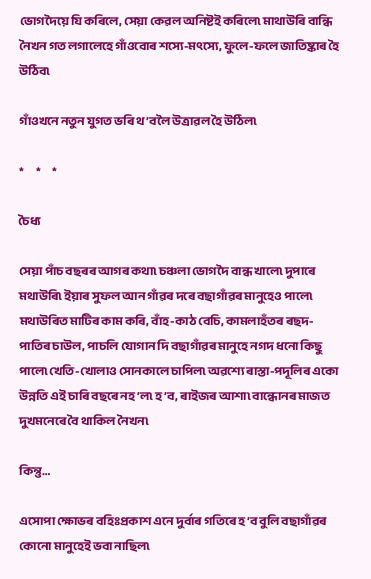ভোগদৈয়ে যি কৰিলে, সেয়া কেৱল অনিষ্টই কৰিলে৷ মাথাউৰি বান্ধি নৈখন গত লগালেহে গাঁওবোৰ শস্যে-মৎস্যে, ফুলে-ফলে জাতিষ্কাৰ হৈ উঠিব৷

গাঁওখনে নতুন যুগত ভৰি থ’বলৈ উত্ৰাৱল হৈ উঠিল৷

*      *      *

চৈধ্য

সেয়া পাঁচ বছৰৰ আগৰ কথা৷ চঞ্চলা ভোগদৈ বান্ধ খালে৷ দুপাৰে মথাউৰি৷ ইয়াৰ সুফল আন গাঁৱৰ দৰে বছাগাঁৱৰ মানুহেও পালে৷ মথাউৰিত মাটিৰ কাম কৰি, বাঁহ-কাঠ বেচি‍, কামলাহঁতৰ ৰছদ-পাতিৰ চাউল, পাচলি যোগান দি বছাগাঁৱৰ মানুহে নগদ ধনো কিছু পালে৷ খেতি-খোলাও সোনকালে চাপিল৷ অৱশ্যে ৰাস্তা-পদূলিৰ একো উন্নতি এই চাৰি বছৰে নহ’ল৷ হ’ব, ৰাইজৰ আশা৷ বান্ধোনৰ মাজত দুখমনেৰে বৈ থাকিল নৈখন৷

কিন্তু…

এসোপা ক্ষোভৰ বহিঃপ্ৰকাশ এনে দুৰ্বাৰ গতিৰে হ’ব বুলি বছাগাঁৱৰ কোনো মানুহেই ভবা নাছিল৷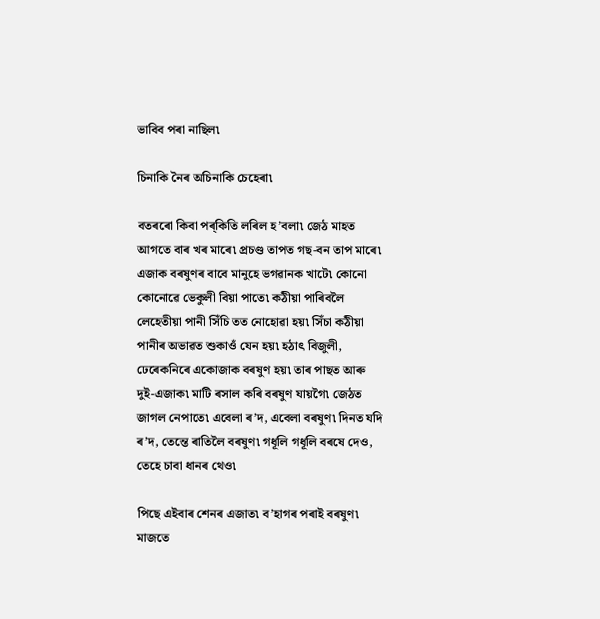ভাবিব পৰা নাছিল৷

চিনাকি‍ নৈৰ অচিনাকি চেহেৰা৷

বতৰৰো কিবা পৰ্‌কিতি লৰিল হ’বলা৷ জেঠ মাহত আগতে বাৰ খৰ মাৰে৷ প্ৰচণ্ড তাপত গছ-বন তাপ মাৰে৷ এজাক বৰষুণৰ বাবে মানুহে ভগৱানক খাটে৷ কোনো কোনোৱে ভেকুলী বিয়া পাতে৷ কঠীয়া পাৰিবলৈ লেহেতীয়া পানী সিঁচি তত নোহোৱা হয়৷ সিঁচা কঠীয়া পানীৰ অভাৱত শুকাওঁ যেন হয়৷ হঠাৎ বিজুলী, ঢেৰেকনিৰে একোজাক বৰষুণ হয়৷ তাৰ পাছত আৰু দুই-এজাক৷ মাটি ৰসাল কৰি বৰষুণ যায়গৈ৷ জেঠত জাগল নেপাতে৷ এবেলা ৰ’দ, এবেলা বৰষুণ৷ দিনত যদি ৰ’দ, তেন্তে ৰাতিলৈ বৰষুণ৷ গধূলি গধূলি বৰষে দেও, তেহে চাবা ধানৰ থেও৷

পিছে এইবাৰ শেনৰ এজাত৷ ব’হাগৰ পৰাই বৰষুণ৷ মাজতে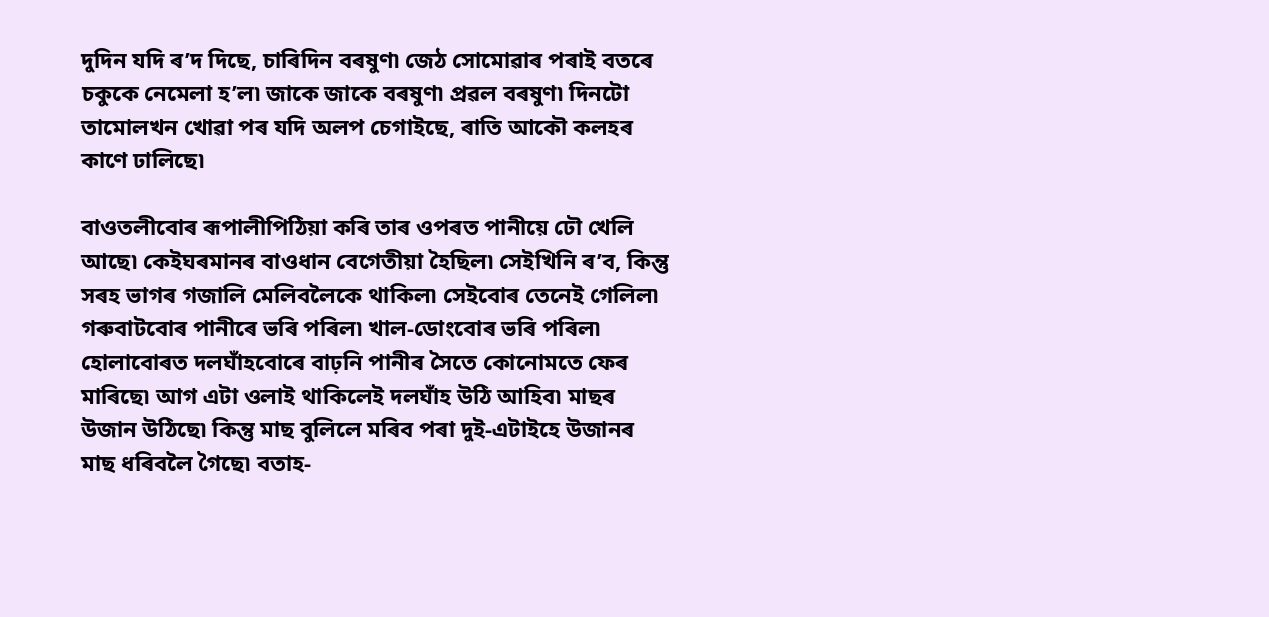দুদিন যদি ৰ’দ দিছে, চাৰিদিন বৰষুণ৷ জেঠ সোমোৱাৰ পৰাই বতৰে চকুকে নেমেলা হ’ল৷ জাকে জাকে বৰষুণ৷ প্ৰৱল বৰষুণ৷ দিনটো তামোলখন খোৱা পৰ যদি অলপ চেগাইছে, ৰাতি আকৌ কলহৰ কাণে ঢালিছে৷

বাওতলীবোৰ ৰূপালীপিঠিয়া কৰি তাৰ ওপৰত পানীয়ে ঢৌ খেলি আছে৷ কেইঘৰমানৰ বাওধান বেগেতীয়া হৈছিল৷ সেইখিনি ৰ’ব, কিন্তু সৰহ ভাগৰ গজালি মেলিবলৈকে থাকিল৷ সেইবোৰ তেনেই গেলিল৷ গৰুবাটবোৰ পানীৰে ভৰি পৰিল৷ খাল-ডোংবোৰ ভৰি পৰিল৷ হোলাবোৰত দলঘাঁহবোৰে বাঢ়নি পানীৰ সৈতে কোনোমতে ফেৰ মাৰিছে৷ আগ এটা ওলাই থাকিলেই দলঘাঁহ উঠি আহিব৷ মাছৰ উজান উঠিছে৷ কিন্তু মাছ বুলিলে মৰিব পৰা দুই-এটাইহে উজানৰ মাছ ধৰিবলৈ গৈছে৷ বতাহ-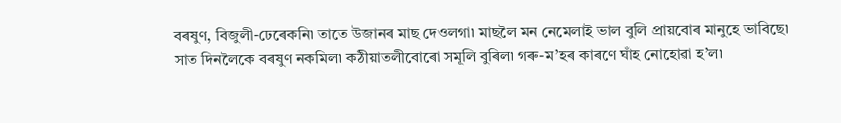বৰষুণ, বিজুলী-ঢেৰেকনি৷ তাতে উজানৰ মাছ দেওলগা৷ মাছলৈ মন নেমেলাই ভাল বুলি প্ৰায়বোৰ মানুহে ভাবিছে৷ সাত দিনলৈকে বৰষুণ নকমিল৷ কঠীয়াতলীবোৰো সমূলি বুৰিল৷ গৰু-ম’হৰ কাৰণে ঘাঁহ নোহোৱা হ’ল৷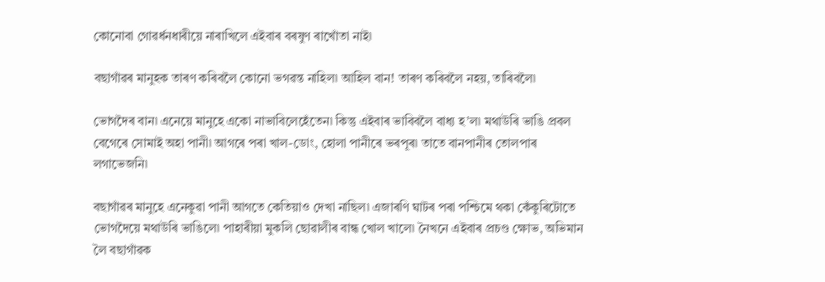কোনোবা গোৱৰ্ধনধাৰীয়ে নাৰাখিলে এইবাৰ বৰষুণ ৰাখোঁতা নাই৷

বছাগাঁৱৰ মানুহক তাৰণ কৰিবলৈ কোনো ভগৱন্ত নাহিল৷ আহিল বান! তাৰণ কৰিবলৈ নহয়, তাৰি‍বলৈ৷

ভোগদৈৰ বান৷ এনেয়ে মানুহে একো নাভাবিলেহেঁতেন৷ কিন্তু এইবাৰ ভাবিবলৈ বাধ্য হ’ল৷ মথাউৰি ভাঙি প্ৰবল বেগেৰে সোমাই অহা পানী৷ আগৰে পৰা খাল-ডোং, হোলা পানীৰে ভৰপূৰ৷ তাতে বানপানীৰ তোলপাৰ লগাভেজনি৷

বছাগাঁৱৰ মানুহে এনেকুৱা পানী আগতে কেতিয়াও দেখা নাছিল৷ এজাৰণি ঘাটৰ পৰা পশ্চিমে থকা কেঁকুৰিটোতে ভোগদৈয়ে মথাউৰি ভাঙিলে৷ পাহাৰীয়া মুকলি ছোৱালীৰ বান্ধ খোল খালে৷ নৈখনে এইবাৰ প্ৰচণ্ড ক্ষোভ, অভিমান লৈ বছাগাঁৱক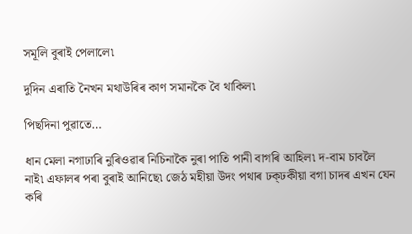সমূলি বুৰাই পেলালে৷

দুদিন এৰাতি নৈখন মথাউৰিৰ কাণ সমানকৈ বৈ থাকিল৷

পিছদিনা পুৱাতে…

ধান মেলা নগাঢাৰি নুৰিওৱাৰ নিচিনাকৈ নুৰা পাতি পানী বাগৰি আহিল৷ দ-বাম চাবলৈ নাই৷ এফালৰ পৰা বুৰাই আনিছে৷ জেঠ মহীয়া উদং পথাৰ ঢক্‌ঢকীয়া বগা চাদৰ এখন যেন কৰি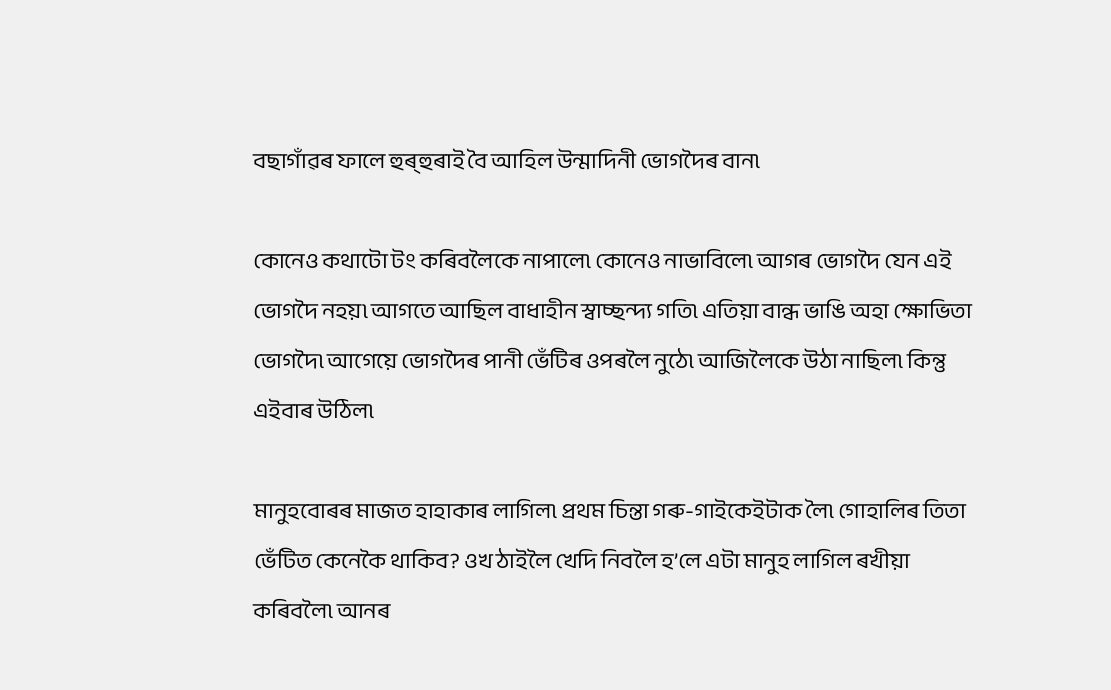বছাগাঁৱৰ ফালে হুৰ্‌হুৰাই বৈ আহিল উন্মাদিনী ভোগদৈৰ বান৷

কোনেও কথাটো টং কৰিবলৈকে নাপালে৷ কোনেও নাভাবিলে৷ আগৰ ভোগদৈ যেন এই ভোগদৈ নহয়৷ আগতে আছিল বাধাহীন স্বাচ্ছন্দ্য গতি৷ এতিয়া বান্ধ ভাঙি অহা ক্ষোভিতা ভোগদৈ৷ আগেয়ে ভোগদৈৰ পানী ভেঁটিৰ ওপৰলৈ নুঠে৷ আজিলৈকে উঠা নাছিল৷ কিন্তু এইবাৰ উঠিল৷

মানুহবোৰৰ মাজত হাহাকাৰ লাগিল৷ প্ৰথম চিন্তা গৰু-গাইকেইটাক লৈ৷ গোহালিৰ তিতা ভেঁটিত কেনেকৈ থাকিব? ওখ ঠাইলৈ খেদি নিবলৈ হ’লে এটা মানুহ লাগিল ৰখীয়া কৰিবলৈ৷ আনৰ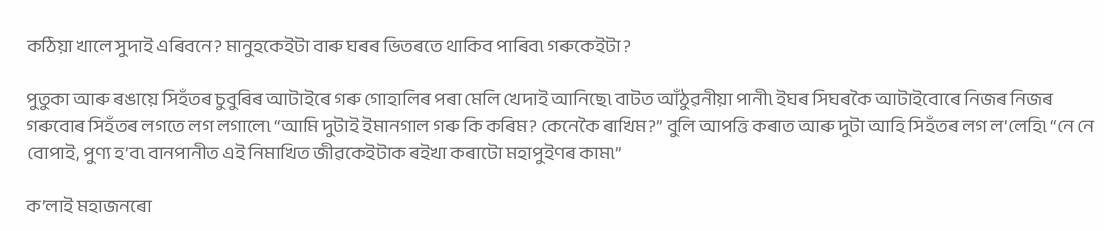কঠিয়া খালে সুদাই এৰিবনে? মানুহকেইটা বাৰু ঘৰৰ ভিতৰতে থাকিব পাৰিব৷ গৰুকেইটা?

পুতুকা আৰু ৰঙায়ে সিহঁতৰ চুবুৰি‍ৰ আটাইৰে গৰু গোহালিৰ পৰা মেলি খেদাই আনিছে৷ বাটত আঁঠুৱনীয়া পানী৷ ইঘৰ সিঘৰকৈ আটাইবোৰে নিজৰ নিজৰ গৰুবোৰ সিহঁতৰ লগতে লগ লগালে৷ “আমি দুটাই ইমানগাল গৰু কি কৰিম? কেনেকৈ ৰাখিম?” বুলি আপত্তি কৰাত আৰু দুটা আহি সিহঁতৰ লগ ল’লেহি৷ “নে নে বোপাই, পুণ্য হ’ব৷ বানপানীত এই নিমাখিত জীৱকেইটাক ৰইখা কৰাটো মহাপুইণৰ কাম৷”

ক’লাই মহাজনৰো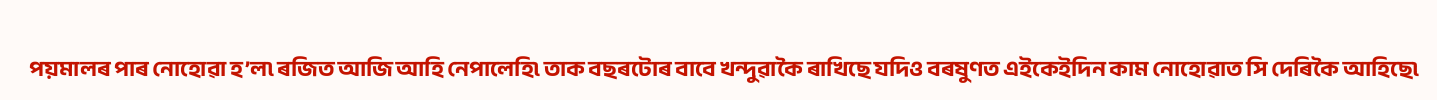পয়মালৰ পাৰ নোহোৱা হ’ল৷ ৰজিত আজি আহি নেপালেহি৷ তাক বছৰটোৰ বাবে খন্দুৱাকৈ ৰাখিছে যদিও বৰষুণত এইকেইদিন কাম নোহোৱাত সি দেৰি‍কৈ আহিছে৷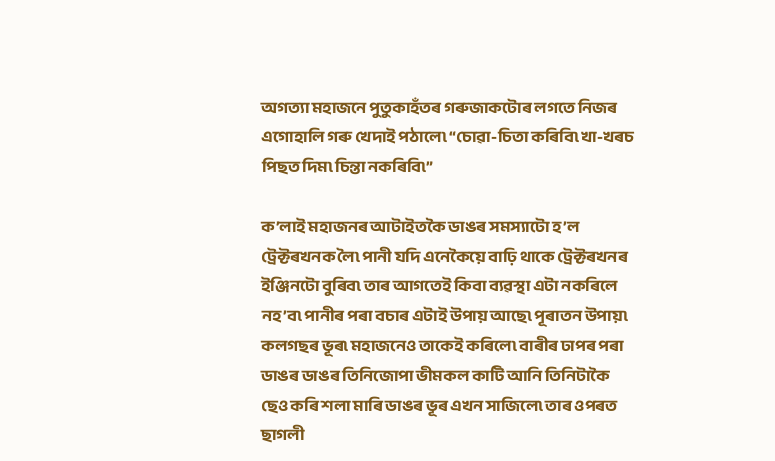অগত্যা মহাজনে পুতুকাহঁতৰ গৰুজাকটোৰ লগতে নিজৰ এগোহালি গৰু খেদাই পঠালে৷ “চোৱা-চিতা কৰিবি৷ খা-খৰচ পিছত দিম৷ চিন্তা নকৰিবি৷”

ক’লাই মহাজনৰ আটাইতকৈ ডাঙৰ সমস্যাটো হ’ল ট্ৰেক্টৰখনক লৈ৷ পানী যদি এনেকৈয়ে বাঢ়ি থাকে ট্ৰেক্টৰখনৰ ইঞ্জিনটো বুৰিব৷ তাৰ আগতেই কিবা ব্যৱস্থা এটা নকৰিলে নহ’ব৷ পানীৰ পৰা বচাৰ এটাই উপায় আছে৷ পূৰাতন উপায়৷ কলগছৰ ভূৰ৷ মহাজনেও তাকেই কৰিলে৷ বাৰীৰ ঢাপৰ পৰা ডাঙৰ ডাঙৰ তিনিজোপা ভীমকল কাটি আনি তিনিটাকৈ ছে‍ও কৰি শলা মাৰি ডাঙৰ ভূৰ এখন সাজিলে৷ তাৰ ওপৰত ছাগলী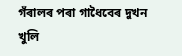গঁৰালৰ পৰা গাধৈবেৰ দুখন খুলি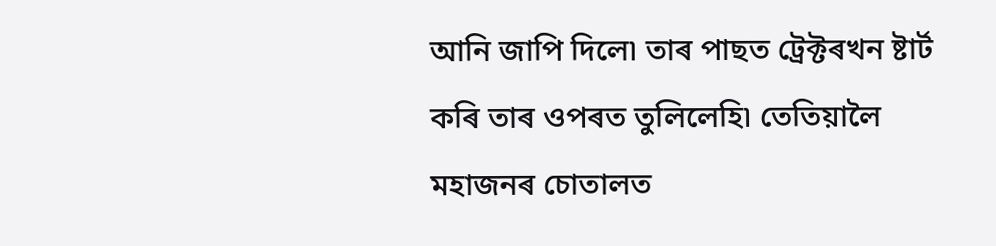আনি জাপি দিলে৷ তাৰ পাছত ট্ৰেক্টৰখন ষ্টাৰ্ট কৰি তাৰ ওপৰত তুলিলেহি৷ তেতিয়ালৈ মহাজনৰ চোতালত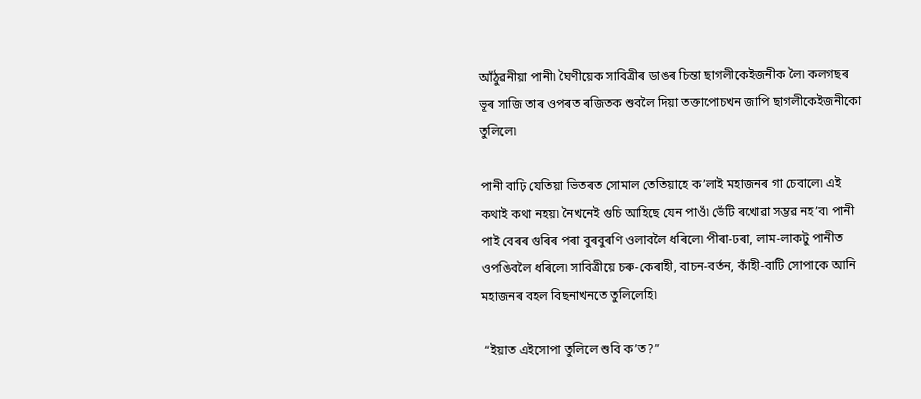আঁঠুৱনীয়া পানী৷ ঘৈণীয়েক সাবিত্ৰীৰ ডাঙৰ চিন্তা ছাগলীকেইজনীক লৈ৷ কলগছৰ ভূৰ সাজি তাৰ ওপৰত ৰজিতক শুবলৈ দিয়া তক্তাপোচখন জাপি ছাগলীকেইজনীকো তুলিলে৷

পানী বাঢ়ি যেতিয়া ভিতৰত সোমাল তেতিয়াহে ক’লাই মহাজনৰ গা চেবালে৷ এই কথাই কথা নহয়৷ নৈখনেই গুচি আহিছে যেন পাওঁ৷ ভেঁটি ৰখোৱা সম্ভৱ নহ’ব৷ পানী পাই বেৰৰ গুৰিৰ পৰা বুৰবুৰণি ওলাবলৈ ধৰিলে৷ পীৰা-ঢৰা, লাম-লাকটু পানীত ওপঙিবলৈ ধৰিলে৷ সাবিত্ৰীয়ে চৰু-কেৰাহী, বাচন-বৰ্তন, কাঁহী-বাটি সোপাকে আনি মহাজনৰ বহল বিছনাখনতে তুলিলেহি৷

 “ইয়াত এইসোপা তুলিলে শুবি ক’ত?”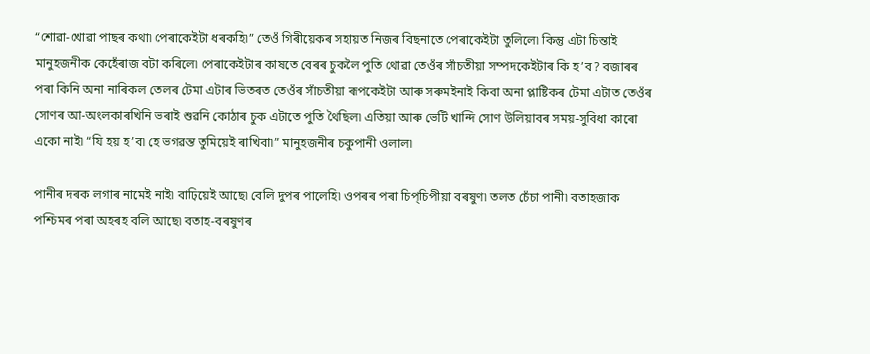“শোৱা-খোৱা পাছৰ কথা৷ পেৰাকেইটা ধৰকহি৷” তেওঁ গিৰীয়েকৰ সহায়ত নিজৰ বিছনাতে পেৰাকেইটা তুলিলে৷ কিন্তু এটা চিন্তাই মানুহজনীক কেহেঁৰাজ বটা কৰিলে৷ পেৰাকেইটাৰ কাষতে বেৰৰ চুকলৈ পুতি থোৱা তেওঁৰ সাঁচতীয়া সম্পদকেইটাৰ কি হ’ব? বজাৰৰ পৰা কিনি অনা নাৰিকল তেলৰ টেমা এটাৰ ভিতৰত তেওঁৰ সাঁচতীয়া ৰূপকেইটা আৰু সৰুমইনাই কিবা অনা প্লাষ্টিকৰ টেমা এটাত তেওঁৰ সোণৰ আ-অংলকাৰখিনি ভৰাই শুৱনি কোঠাৰ চুক এটাতে পুতি থৈছিল৷ এতিয়া আৰু ভেটি খান্দি সোণ উলিয়াবৰ সময়-সুবিধা কাৰো একো নাই৷ “যি হয় হ’ব৷ হে ভগৱন্ত তুমিয়েই ৰাখিবা৷” মানুহজনীৰ চকুপানী ওলাল৷

পানীৰ দৰক লগাৰ নামেই নাই৷ বাঢ়িয়েই আছে৷ বেলি দুপৰ পালেহি৷ ওপৰৰ পৰা চিপ্‌চিপীয়া বৰষুণ৷ তলত চেঁচা পানী৷ বতাহজাক পশ্চিমৰ পৰা অহৰহ বলি আছে৷ বতাহ-বৰষুণৰ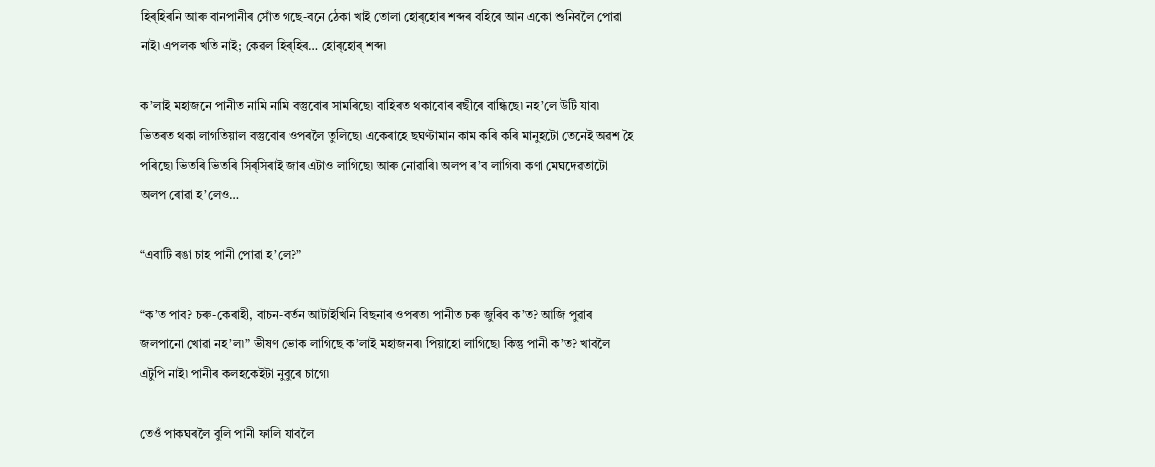হিৰ্‌হিৰনি আৰু বানপানীৰ সোঁত গছে-বনে ঠেকা খাই তোলা হোৰ্‌হোৰ শব্দৰ বহিৰে আন একো শুনিবলৈ পোৱা নাই৷ এপলক খতি নাই; কেৱল হিৰ্‌হিৰ… হোৰ্‌হোৰ্‌ শব্দ৷

ক’লাই মহাজনে পানীত নামি নামি বস্তুবোৰ সামৰিছে৷ বাহিৰত থকাবোৰ ৰছীৰে বান্ধিছে৷ নহ’লে উটি যাব৷ ভিতৰত থকা লাগতিয়াল বস্তুবোৰ ওপৰলৈ তুলিছে৷ একেৰাহে ছঘণ্টামান কাম কৰি কৰি মানুহটো তেনেই অৱশ হৈ পৰিছে৷ ভিতৰি ভিতৰি সিৰ্‌সিৰাই জাৰ এটাও লাগিছে৷ আৰু নোৱাৰি৷ অলপ ৰ’ব লাগিব৷ কণা মেঘদেৱতাটো অলপ ৰোৱা হ’লেও…

“এবাটি ৰঙা চাহ পানী পোৱা হ’লে?”

“ক’ত পাব? চৰু-কেৰাহী, বাচন-বৰ্তন আটাইখিনি বিছনাৰ ওপৰত৷ পানীত চৰু জুৰিব ক’ত? আজি পুৱাৰ জলপানো খোৱা নহ’ল৷” ভীষণ ভোক লাগিছে ক’লাই মহাজনৰ৷ পিয়াহো লাগিছে৷ কিন্তু পানী ক’ত? খাবলৈ এটুপি নাই৷ পানীৰ কলহকেইটা নুবুৰে চাগে৷

তেওঁ পাকঘৰলৈ বুলি পানী ফালি যাবলৈ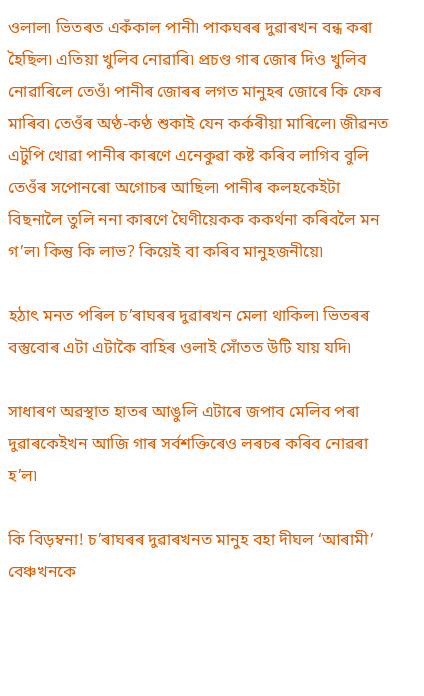ওলাল৷ ভিতৰত একঁকাল পানী৷ পাকঘৰৰ দুৱাৰখন বন্ধ কৰা হৈছিল৷ এতিয়া খুলিব নোৱাৰি৷ প্ৰচণ্ড গাৰ জোৰ দিও খুলিব নোৱাৰিলে তেওঁ৷ পানীৰ জোৰৰ লগত মানুহৰ জোৰে কি ফেৰ মাৰিব৷ তেওঁৰ অণ্ঠ-কণ্ঠ শুকাই যেন কৰ্কৰীয়া মাৰিলে৷ জীৱনত এটুপি খোৱা পানীৰ কাৰণে এনেকুৱা কষ্ট কৰিব লাগিব বুলি তেওঁৰ সপোনৰো অগোচৰ আছিল৷ পানীৰ কলহকেইটা বিছনালৈ তুলি ননা কাৰণে ঘৈণীয়েকক ককৰ্থনা কৰিবলৈ মন গ’ল৷ কিন্তু কি লাভ? কিয়েই বা কৰিব মানুহজনীয়ে৷

হঠাৎ মনত পৰিল চ’ৰাঘৰৰ দুৱাৰখন মেলা থাকিল৷ ভিতৰৰ বস্তুবোৰ এটা এটাকৈ বাহিৰ ওলাই সোঁতত উটি যায় যদি৷

সাধাৰণ অৱস্থাত হাতৰ আঙুলি এটাৰে জপাব মেলিব পৰা দুৱাৰকেইখন আজি গাৰ সৰ্বশক্তিৰেও লৰচৰ কৰিব নোৱৰা হ’ল৷

কি বিড়ম্বনা! চ’ৰাঘৰৰ দুৱাৰখনত মানুহ বহা দীঘল ‘আৰামী’ বেঞ্চখনকে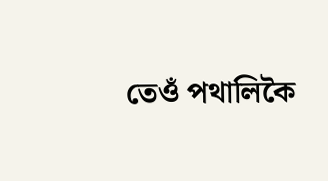তেওঁ পথালিকৈ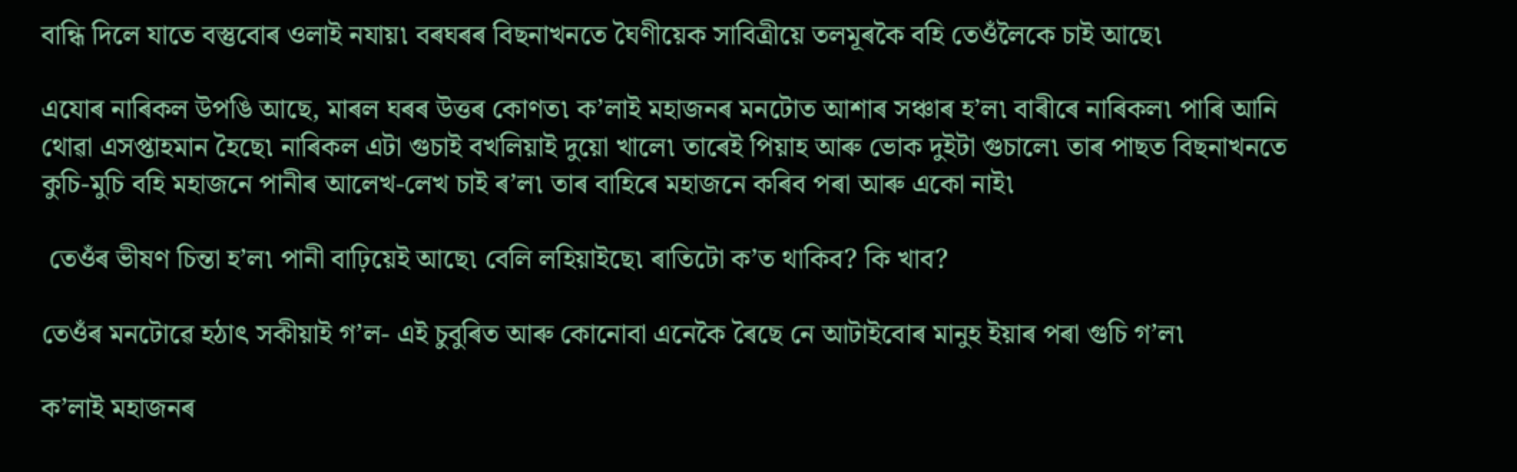বান্ধি দিলে যাতে বস্তুবোৰ ওলাই নযায়৷ বৰঘৰৰ বিছনাখনতে ঘৈণীয়েক সাবিত্ৰীয়ে তলমূৰকৈ বহি তেওঁলৈকে চাই আছে৷

এযোৰ নাৰিকল উপঙি আছে, মাৰল ঘৰৰ উত্তৰ কোণত৷ ক’লাই মহাজনৰ মনটোত আশাৰ সঞ্চাৰ হ’ল৷ বাৰীৰে নাৰিকল৷ পাৰি আনি থোৱা এসপ্তাহমান হৈছে৷ নাৰিকল এটা গুচাই বখলিয়াই দুয়ো খালে৷ তাৰেই পিয়াহ আৰু ভোক দুইটা গুচালে৷ তাৰ পাছত বিছনাখনতে কুচি-মুচি বহি মহাজনে পানীৰ আলেখ-লেখ চাই ৰ’ল৷ তাৰ বাহিৰে মহাজনে কৰিব পৰা আৰু একো নাই৷

 তেওঁৰ ভীষণ চিন্তা হ’ল৷ পানী বাঢ়িয়েই আছে৷ বেলি লহিয়াইছে৷ ৰাতিটো ক’ত থাকিব? কি খাব?

তেওঁৰ মনটোৱে হঠাৎ সকীয়াই গ’ল- এই চুবুৰি‍ত আৰু কোনোবা এনেকৈ ৰৈছে নে আটাইবোৰ মানুহ ইয়াৰ পৰা গুচি গ’ল৷

ক’লাই মহাজনৰ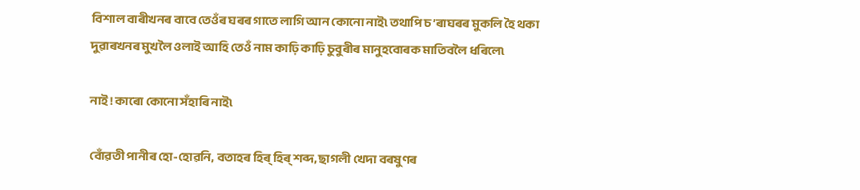বিশাল বাৰীখনৰ বাবে তেওঁৰ ঘৰৰ গাতে লাগি আন কোনো নাই৷ তথাপি চ’ৰাঘৰৰ মুকলি হৈ থকা দুৱাৰখনৰ মুখলৈ ওলাই আহি তেওঁ নাম কাঢ়ি কাঢ়ি চুবুৰীৰ মানুহবোৰক মাতিবলৈ ধৰিলে৷

নাই! কাৰো কোনো সঁহাৰি নাই৷

বোঁৱতী পানীৰ হো-হোৱনি, বতাহৰ হিৰ্‌ হিৰ্‌ শব্দ, ছাগলী খেদা বৰষুণৰ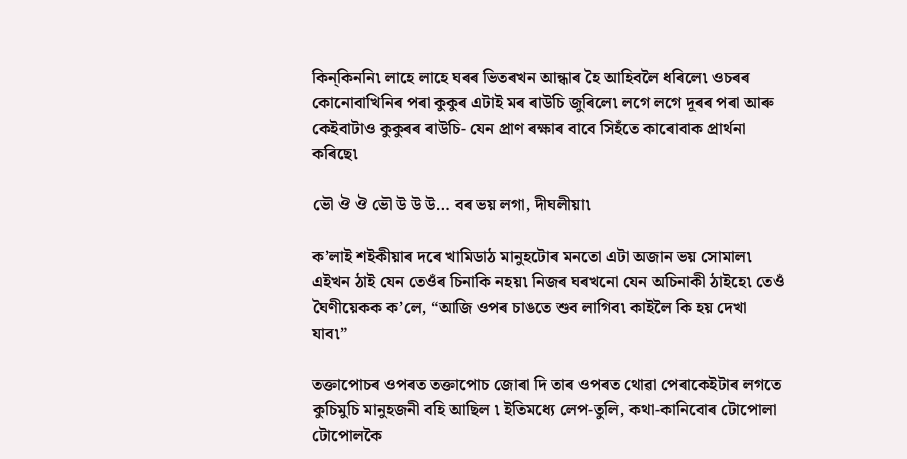কিন্‌কিননি৷ লাহে লাহে ঘৰৰ ভিতৰখন আন্ধাৰ হৈ আহিবলৈ ধৰিলে৷ ওচৰৰ কোনোবাখিনিৰ পৰা কুকুৰ এটাই মৰ ৰাউচি জুৰিলে৷ লগে লগে দূৰৰ পৰা আৰু কেইবাটাও কুকুৰৰ ৰাউচি- যেন প্ৰাণ ৰক্ষাৰ বাবে সিহঁতে কাৰোবাক প্ৰাৰ্থনা কৰিছে৷

ভৌ ঔ ঔ ভৌ উ উ উ… বৰ ভয় লগা, দীঘলীয়া৷

ক’লাই শইকীয়াৰ দৰে খামিডাঠ মানুহটোৰ মনতো এটা অজান ভয় সোমাল৷ এইখন ঠাই যেন তেওঁৰ চিনাকি‍ নহয়৷ নিজৰ ঘৰখনো যেন অচিনাকী ঠাইহে৷ তেওঁ ঘৈণীয়েকক ক’লে, “আজি ওপৰ চাঙতে শুব লাগিব৷ কাইলৈ কি হয় দেখা যাব৷”

তক্তাপোচৰ ওপৰত তক্তাপোচ জোৰা দি তাৰ ওপৰত থোৱা পেৰাকেইটাৰ লগতে কুচিমুচি মানুহজনী বহি আছিল ৷ ইতিমধ্যে লেপ-তুলি, কথা-কানিবোৰ টোপোলা টোপোলকৈ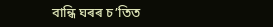বান্ধি ঘৰৰ চ’তিত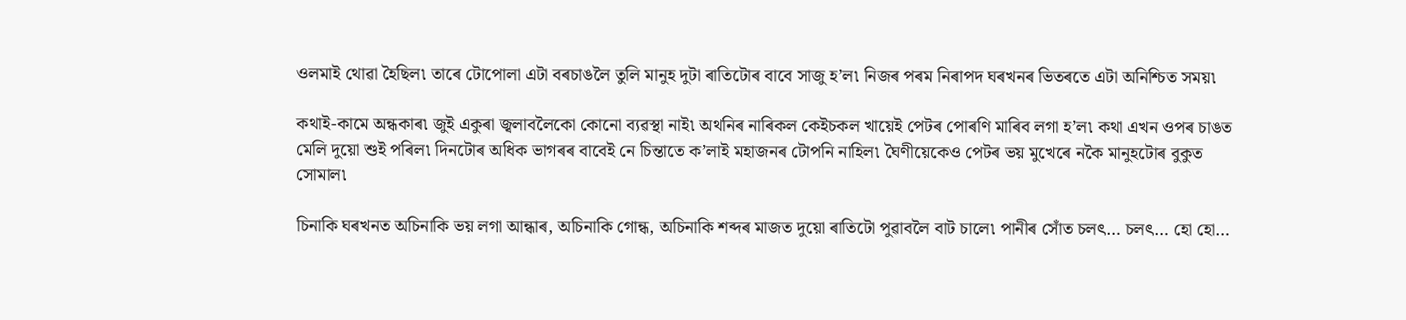ওলমাই থোৱা হৈছিল৷ তাৰে টোপোলা এটা বৰচাঙলৈ তুলি মানুহ দুটা ৰাতিটোৰ বাবে সাজু হ’ল৷ নিজৰ পৰম নিৰাপদ ঘৰখনৰ ভিতৰতে এটা অনিশ্চিত সময়৷

কথাই-কামে অন্ধকাৰ৷ জুই একুৰা জ্বলাবলৈকো কোনো ব্যৱস্থা নাই৷ অথনিৰ নাৰিকল কেইচকল খায়েই পেটৰ পোৰণি মাৰিব লগা হ’ল৷ কথা এখন ওপৰ চাঙত মেলি দুয়ো শুই পৰিল৷ দিনটোৰ অধিক ভাগৰৰ বাবেই নে চিন্তাতে ক’লাই মহাজনৰ টোপনি নাহিল৷ ঘৈণীয়েকেও পেটৰ ভয় মুখেৰে নকৈ মানুহটোৰ বুকুত সোমাল৷

চিনাকি‍ ঘৰখনত অচিনাকি‍ ভয় লগা আন্ধাৰ, অচিনাকি‍ গোন্ধ, অচিনাকি‍ শব্দৰ মাজত দুয়ো ৰাতিটো পুৱাবলৈ বাট চালে৷ পানীৰ সোঁত চলৎ… চলৎ… হো হো…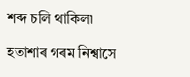শব্দ চলি থাকিল৷

হতাশাৰ গৰম নিশ্বাসে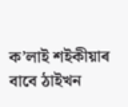ক’লাই শইকীয়াৰ বাবে ঠাইখন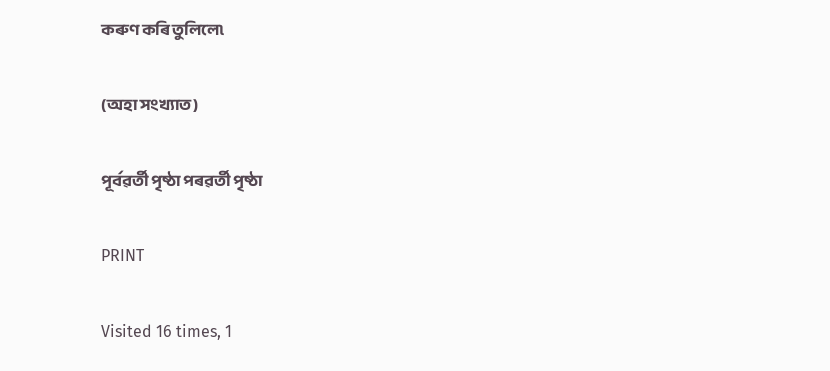কৰুণ কৰি তুলিলে৷

(অহা সংখ্যাত)

পূৰ্বৱৰ্তী পৃষ্ঠা পৰৱৰ্তী পৃষ্ঠা

PRINT

Visited 16 times, 1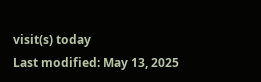visit(s) today
Last modified: May 13, 2025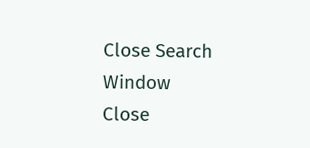Close Search Window
Close